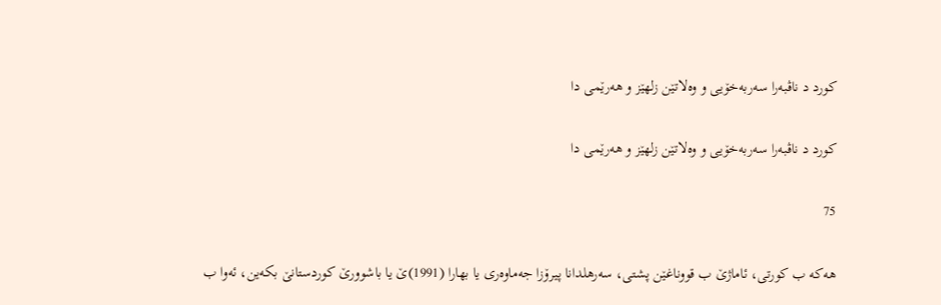كورد د ناڤبه‌را سه‌ربه‌خۆیی و وه‌لاتێن زلهێز و هه‌رێمی دا

كورد د ناڤبه‌را سه‌ربه‌خۆیی و وه‌لاتێن زلهێز و هه‌رێمی دا

75

هه‌كه‌ ب كورتی، ئاماژێ ب قووناغێن پشتی، سه‌رهلدانا پیرۆزا جه‌ماوه‌ری یا بهارا (1991)ێ یا باشوورێ كوردستانێ بكه‌ین، ئه‌وا ب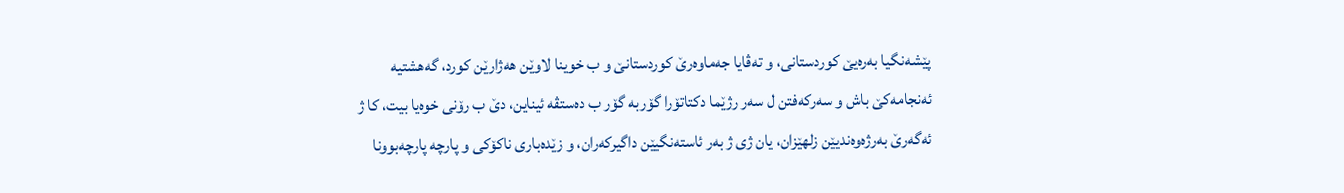پێشه‌نگیا به‌ره‌یێ كوردستانی، و ته‌ڤایا جه‌ماوه‌رێ كوردستانێ و ب خوینا لاوێن هه‌ژارێن كورد، گه‌هشتیه‌ ئه‌نجامه‌كێ باش و سه‌ركه‌فتن ل سه‌ر رژێما دكتاتۆرا گۆربه‌ گۆر ب ده‌ستڤه‌ ئیناین، دێ ب رۆنی خوه‌یا بیت، كا ژ ئه‌گه‌رێ به‌رژه‌وه‌ندیێن زلهێزان، یان ژی ژ به‌ر ئاسته‌نگیێن داگیركه‌ران، و زێده‌باری ناكۆكی و پارچه‌ پارچه‌بوونا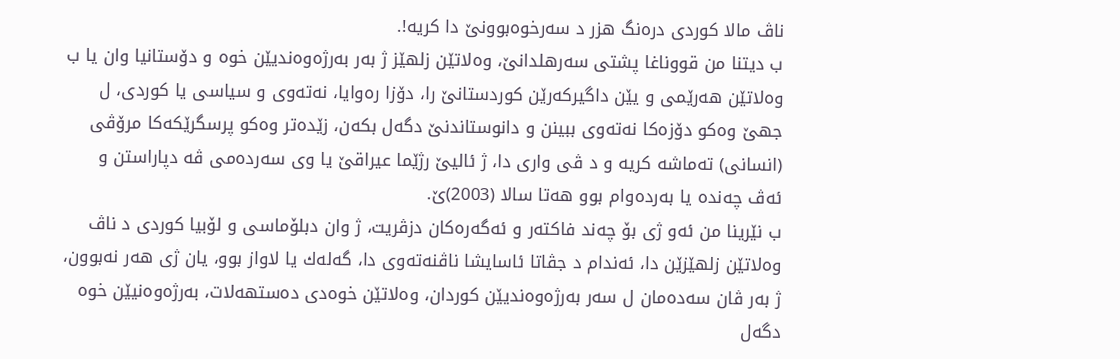ناڤ مالا كوردی دره‌نگ هزر د سه‌رخوه‌بوونێ دا كریه‌!.
ب دیتنا من قووناغا پشتی سه‌رهلدانێ، وه‌لاتێن زلهێز ژ به‌ر به‌رژه‌وه‌ندیێن خوه‌ و دۆستانیا وان یا ب وه‌لاتێن هه‌رێمی و یێن داگیركه‌رێن كوردستانێ را، دۆزا ره‌وایا، نه‌ته‌وی و سیاسی یا كوردی، ل جهێ وه‌كو دۆزه‌كا نه‌ته‌وی ببینن و دانوستاندنێ دگه‌ل بكه‌ن، زێده‌تر وه‌كو پرسگرێكه‌كا مرۆڤی (انسانی) ته‌ماشه‌ كریه‌ و د ڤی واری دا، ژ ئالیێ رژێما عیراقێ یا وی سه‌رده‌می ڤه‌ دپاراستن و ئه‌ڤ چه‌نده‌ یا به‌رده‌وام بوو هه‌تا سالا (2003)ێ.
ب نێرینا من ئه‌و ژی بۆ چه‌ند فاكته‌ر و ئه‌گه‌ره‌كان دزڤریت، ژ وان دبلۆماسی و لۆبیا كوردی د ناڤ وه‌لاتێن زلهێزێن دا، ئه‌ندام د جڤاتا ئاسایشا ناڤنه‌ته‌وی دا، گه‌له‌ك یا لاواز بوو، یان ژی هه‌ر نه‌بوون، ژ به‌ر ڤان سه‌ده‌مان ل سه‌ر به‌رژه‌وه‌ندیێن كوردان، وه‌لاتێن خوه‌دی ده‌ستهه‌لات، به‌رژه‌وه‌نیێن خوه‌ دگه‌ل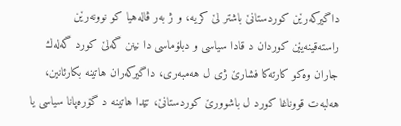داگیركه‌رێن كوردستانێ باشتر لێ كریه‌، و ژ به‌ر ڤاله‌هیا كو نوونه‌رێن راسته‌قینه‌یێن كوردان د قادا سیاسی و دبلۆماسی دا نینن گه‌لێ كورد گه‌له‌ك جاران وه‌كو كارته‌كا فشارێ ژی ل هه‌مبه‌ری، داگیركه‌ران هاتینه‌ بكارئانین، هه‌لبه‌ت قووناغا كورد ل باشوورێ كوردستانێ، تێدا هاتینه‌ د گۆره‌پانا سیاسی یا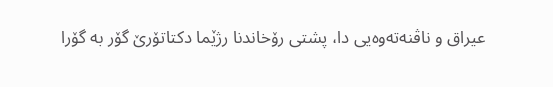عیراق و ناڤنه‌ته‌وه‌یی دا، پشتی رۆخاندنا رژێما دكتاتۆرێ گۆر به‌ گۆرا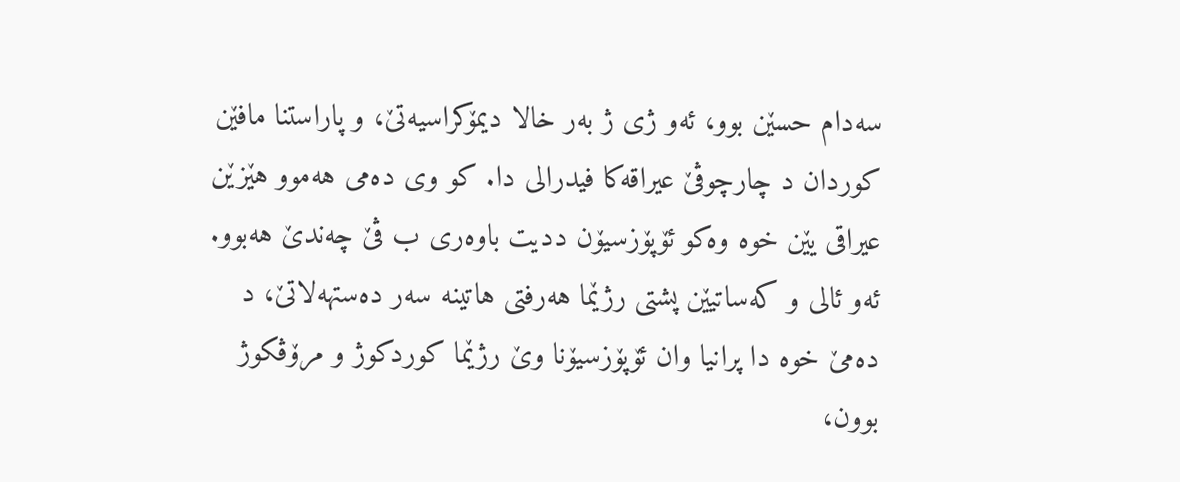سه‌دام حسێن بوو، ئه‌و ژی ژ به‌ر خالا دیمۆكراسیه‌تێ، و پاراستنا مافێن كوردان د چارچوڤێ عیراقه‌كا فیدرالی دا. كو وی ده‌می هه‌موو هێزێن عیراقی یێن خوه‌ وه‌كو ئۆپۆزسیۆن ددیت باوه‌ری ب ڤێ چه‌ندێ هه‌بوو.
ئه‌و ئالی و كه‌ساتیێن پشتی رژێما هه‌رفتی هاتینه‌ سه‌ر ده‌ستهه‌لاتێ، د ده‌مێ خوه‌ دا پرانیا وان ئۆپۆزسیۆنا وێ رژێما كوردكوژ و مرۆڤكوژ بوون،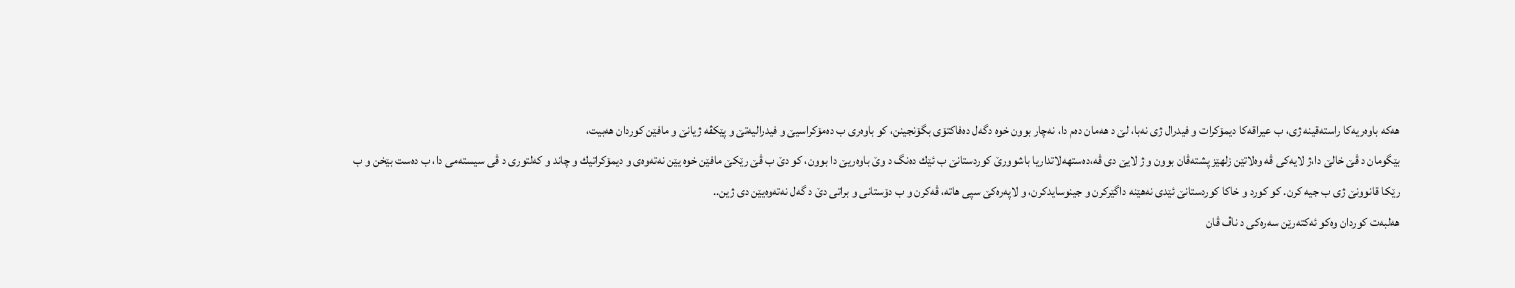هه‌كه‌ باوه‌ریه‌كا راسته‌قینه‌ ژی، ب عیراقه‌كا دیمۆكرات و فیدرال ژی نه‌با، لێ د هه‌مان ده‌م دا، نه‌چار بوون خوه‌ دگه‌ل ده‌فاكتۆی بگۆنجینن، كو باوه‌ری ب ده‌مۆكراسیێ و فیدرالیه‌تێ و پێكڤه‌ ژیانێ و مافێن كوردان هه‌بیت،
بێگومان د ڤێ خالێ دا،ژ لایه‌كی ڤه‌ وه‌لاتێن زلهێز پشته‌ڤان بوون و ژ لایێ دی ڤه‌،ده‌ستهه‌لاتداریا باشوورێ كوردستانێ ب ئێك ده‌نگ د وێ‌ باوه‌ریێ دا بوون، كو دێ‌ ب ڤێ رێكێ مافێن خوه‌ یێن نه‌ته‌وه‌ی و دیمۆكراتیك و چاند و كه‌لتوری د ڤی سیسته‌می دا، ب ده‌ست بێخن و ب رێكا قانوونێ ژی ب جیه كرن. كو كورد و خاكا كوردستانێ ئێدی نه‌هێنه‌ داگێركرن و جینوسایدكرن، و لاپه‌ره‌كێ سپی هاته‌، ڤه‌كرن و ب دۆستانی و براتی دێ د گه‌ل نه‌ته‌وه‌یێن دی ژین..
هه‌لبه‌ت كوردان وه‌كو ئه‌كته‌رێن سه‌ره‌كی د ناڤ ڤان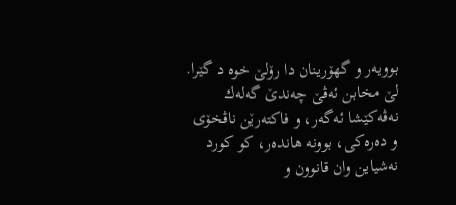بوویه‌ر و گهۆرینان دا رۆلێ خوه‌ د گێرا. لێ مخابن ئه‌ڤێ چه‌ندێ گه‌له‌ك نه‌ڤه‌كێشا ئه‌گه‌ر، و فاكته‌رێن ناڤخۆی و ده‌ره‌كی، بوونه‌ هانده‌ر، كو كورد نه‌شیاین وان قانوون و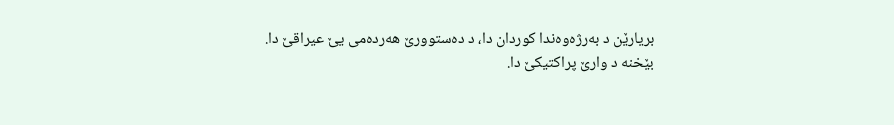بریارێن د به‌رژه‌وه‌ندا كوردان دا، د ده‌ستوورێ هه‌رده‌می یێ عیراقێ دا. بێخنه‌ د وارێ پراكتیكێ دا.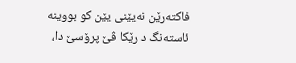فاكته‌رێن نه‌یێنی یێن كو بووینه‌ ئاسته‌نگ د رێكا ڤێ‌ پرۆسێ دا،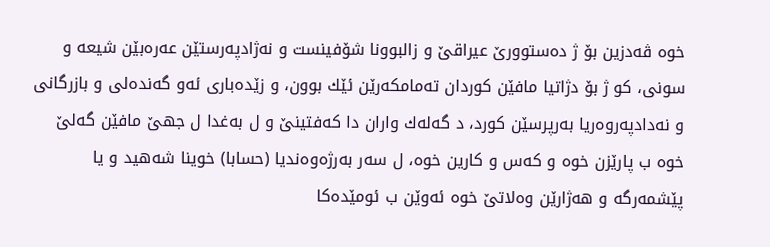خوه‌ ڤه‌دزین بۆ ژ ده‌ستوورێ عیراقێ و زالبوونا شۆفینست و نه‌ژادپه‌رستێن عه‌ره‌بێن شیعه‌ و سونی، كو ژ بۆ دژاتیا مافێن كوردان ته‌مامكه‌رێن ئێك بوون، و زێده‌باری ئه‌و گه‌نده‌لی و بازرگانی و نه‌دادپه‌روه‌ریا به‌رپرسێن كورد، د گه‌له‌ك واران دا كه‌فتینێ و ل به‌غدا ل جهێ مافێن گه‌لێ خوه‌ ب پارێزن خوه‌ و كه‌س و كارین خوه‌، ل سه‌ر به‌رژه‌وه‌ندیا (حسابا) خوینا شه‌هید و یا پێشمه‌رگه‌ و هه‌ژارێن وه‌لاتێ خوه‌ ئه‌وێن ب ئومێده‌كا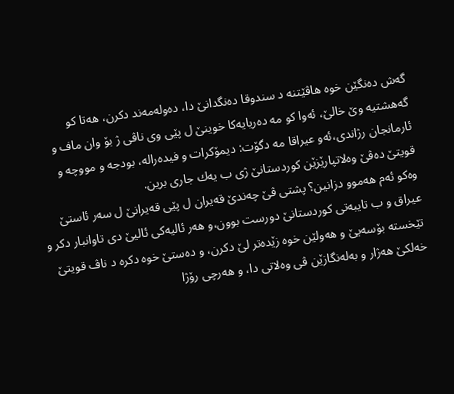گه‌ش ده‌نگێن خوه‌ هاڤێتنه‌ د سندوقا ده‌نگدانێ دا، ده‌وله‌مه‌ند دكرن، هه‌تا كو گه‌هشتیه‌ وێ خالێ، ئه‌وا كو مه‌ ده‌ریایه‌كا خوینێ ل پێی وی ناڤی ژ بۆ وان ماف و ئارمانجان رژاندی،ئه‌و عیراقا مه‌ دگۆت: دیمۆكرات و فیده‌راله‌، بودجه‌ و مووچه‌ و قویتێ ده‌ڤێ وه‌لاتپارێزێن كوردستانێ ژی ب یه‌ك جاری برین.
وه‌كو ئه‌م هه‌موو دزانین؟ پشتی ڤێ چه‌ندێ قه‌یران ل پێی قه‌یرانێ ل سه‌ر ئاستێ عیراق و ب تایبه‌تی كوردستانێ دورست بوون،و هه‌ر ئالیه‌كی ئالیێ دی تاوانبار دكر و تێخسته‌ بۆسه‌یێ و هه‌ولێن خوه‌ زێده‌تر لێ دكرن، و ده‌ستێ خوه‌ دكره‌ د ناڤ قویتێ خه‌لكێ هه‌ژار و به‌له‌نگازێن ڤی وه‌لاتی دا، و هه‌رچی رۆژا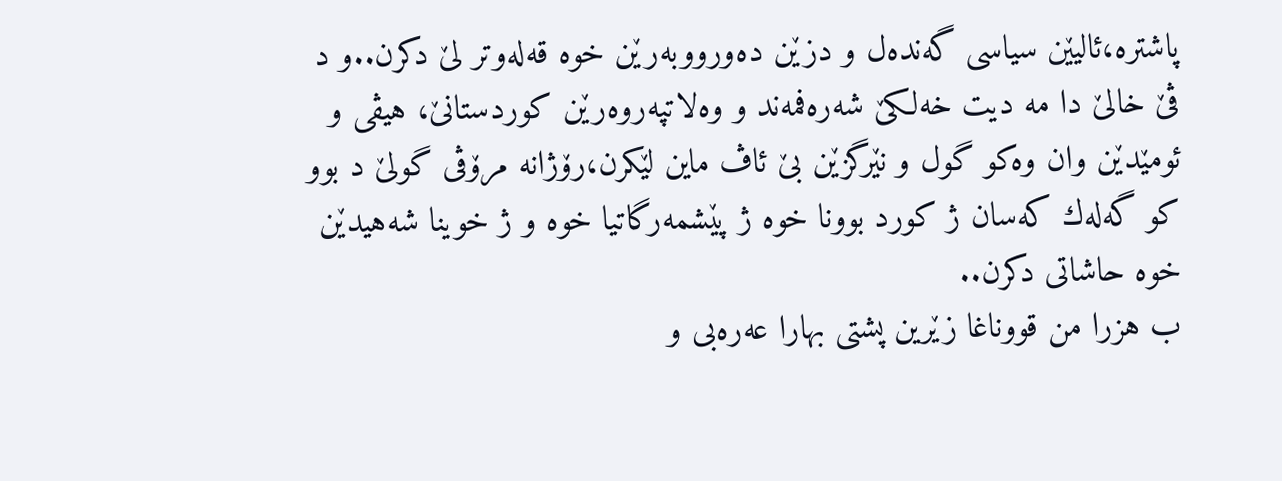پاشتره‌،ئالیێن سیاسی گه‌نده‌ل و دزێن ده‌ورووبه‌رێن خوه‌ قه‌له‌وتر لێ دكرن..و د ڤێ خالێ دا مه‌ دیت خه‌لكێ شه‌ره‌فمه‌ند و وه‌لاتپه‌روه‌رێن كوردستانێ، هیڤی و ئومێدێن وان وه‌كو گول و نێرگزێن بێ ئاڤ ماین لێكرن،رۆژانه‌ مرۆڤی گولێ د بوو كو گه‌له‌ك كه‌سان ژ كورد بوونا خوه‌ ژ پێشمه‌رگاتیا خوه‌ و ژ خوینا شه‌هیدێن خوه‌ حاشاتی دكرن..
ب هزرا من قووناغا زێرین پشتی بهارا عه‌ره‌بی و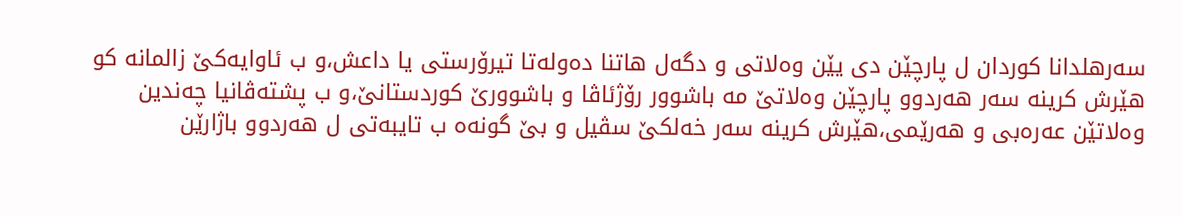سه‌رهلدانا كوردان ل پارچێن دی یێن وه‌لاتی و دگه‌ل هاتنا ده‌وله‌تا تیرۆرستی یا داعش،و ب ئاوایه‌كێ زالمانه‌ كو هێرش كرینه‌ سه‌ر هه‌ردوو پارچێن وه‌لاتێ مه‌ باشوور رۆژئاڤا و باشوورێ كوردستانێ،و ب پشته‌ڤانیا چه‌ندین وه‌لاتێن عه‌ره‌بی و هه‌رێمی،هێرش كرینه‌ سه‌ر خه‌لكێ سڤیل و بێ گونه‌ه ب تایبه‌تی ل هه‌ردوو باژارێن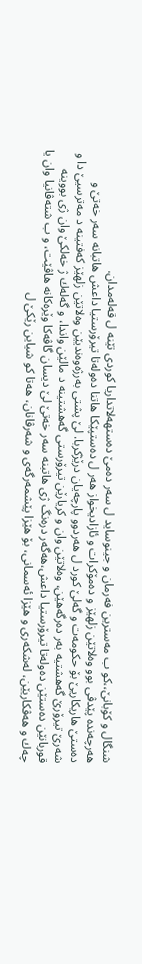شنگال و كۆبانێ،،كو ب مه‌سترین فه‌رمان و جینوساید ل سه‌ر ده‌مێ ده‌ستهه‌لاتداریا كوردی تێنه‌ ل قه‌له‌مدان.
هه‌رچه‌نده‌ پێدڤی بوو وه‌لاتێن زلهێز و ده‌مۆكرات و ئازادیخواز هه‌ر ل ده‌ستپێكا هاتنا ده‌وله‌تا تیرۆرستیا داعش هاتبانه‌ سه‌ر خه‌تێ و ده‌ستێ هاریكاریێ بۆ حكومه‌ت و گه‌لێ كورد ل هه‌ردوو پارچه‌یان درێژكربا. لێ پشتی به‌رژه‌وه‌ندیێن وه‌لاتێن زلهێز كه‌فتینه‌ د مه‌ترسیێ دا و شه‌رێ تیرۆرێ گه‌هشتیه‌ به‌ر ده‌رگه‌هێن، وه‌لاتێن وان و كریارێن تیرۆرستی گه‌هشتینه‌ د مالێن واندا، و گه‌له‌ك ژ خه‌لكێ وان ژی بووینه‌ قوربانێن ده‌ستێن ده‌وله‌تا تیرۆرستیا داعش،هه‌گه‌ر دره‌نگ ژی هاتبنه‌ سه‌ر خه‌تێ لێ دیسان گاڤه‌كا وێره‌كانه‌ هاڤێت، و ب شته‌ڤانیا وان یا چه‌ك و هه‌ڤكاریێن، له‌شكه‌ری و هێزا ئه‌سمانی، بۆ هێزا پێشمه‌رگه‌ی و شه‌رڤانان، هه‌تا كو شیاین رێكێ ل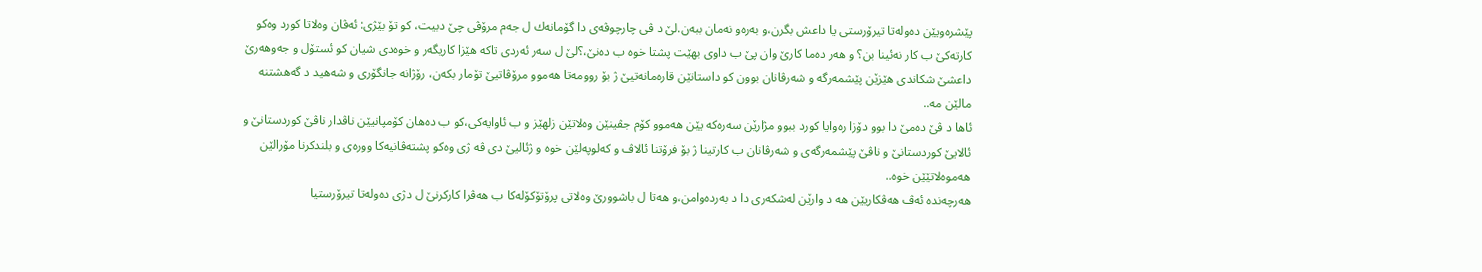پێشره‌ویێن ده‌وله‌تا تیرۆرستی یا داعش بگرن،و به‌ره‌و نه‌مان ببه‌ن.لێ د ڤی چارچوڤه‌ی دا گۆمانه‌ك ل جه‌م مرۆڤی چێ دبیت، كو تۆ بێژی: ئه‌ڤان وه‌لاتا كورد وه‌كو كارته‌كێ ب كار نه‌ئینا بن؟ و هه‌ر ده‌ما كارێ وان پێ ب داوی بهێت پشتا خوه‌ ب ده‌نێ،؟لێ ل سه‌ر ئه‌ردی تاكه‌ هێزا كاریگه‌ر و خوه‌دی شیان كو ئستۆل و جه‌وهه‌رێ داعشێ شكاندی هێزێن پێشمه‌رگه‌ و شه‌رڤانان بوون كو داستانێن قاره‌مانه‌تیێ ژ بۆ روومه‌تا هه‌موو مرۆڤاتیێ تۆمار بكه‌ن، رۆژانه‌ جانگۆری و شه‌هید د گه‌هشتنه‌ مالێن مه‌..
ئاها د ڤێ ده‌مێ دا بوو دۆزا ره‌وایا كورد ببوو مژارێن سه‌ره‌كه‌ یێن هه‌موو كۆم جڤینێن وه‌لاتێن زلهێز و ب ئاوایه‌كی،كو ب ده‌هان كۆمپانیێن ناڤدار ناڤێ كوردستانێ و ئالایێ كوردستانێ و ناڤێ پێشمه‌رگه‌ی و شه‌رڤانان ب كارتینا ژ بۆ فرۆتنا ئالاڤ و كه‌لوپه‌لێن خوه‌ و ژئالیێ دی ڤه‌ ژی وه‌كو پشته‌ڤانیه‌كا ووره‌ی و بلندكرنا مۆرالێن هه‌موه‌لاتێێن خوه‌..
هه‌رچه‌نده‌ ئه‌ڤ هه‌ڤكاریێن هه‌ د وارێن له‌شكه‌ری دا د به‌رده‌وامن،و هه‌تا ل باشوورێ وه‌لاتی پرۆتۆكۆله‌كا ب هه‌ڤرا كاركرنێ ل دژی ده‌وله‌تا تیرۆرستیا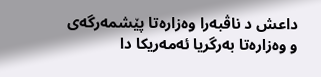داعش د ناڤبه‌را وه‌زاره‌تا پێشمه‌رگه‌ی و وه‌زاره‌تا به‌رگریا ئه‌مه‌ریكا دا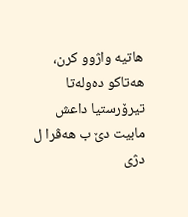هاتیه‌ واژوو كرن، هه‌تاكو ده‌وله‌تا تیرۆرستیا داعش مابیت دێ ب هه‌ڤرا ل دژی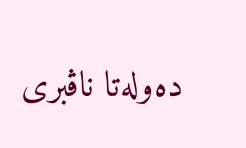ده‌وله‌تا ناڤبری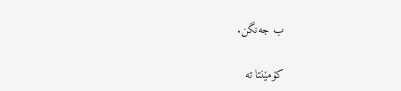ب جه‌نگن.

کۆمێنتا تە